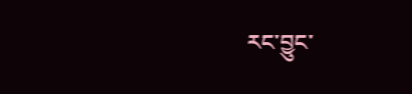རང་བྱུང་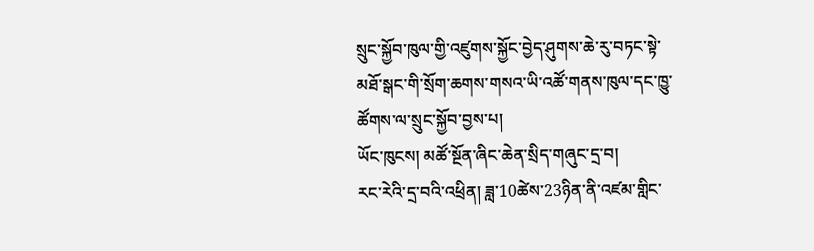སྲུང་སྐྱོབ་ཁུལ་གྱི་འཛུགས་སྐྱོང་བྱེད་ཤུགས་ཆེ་རུ་བཏང་སྟེ་མཐོ་སྒང་གི་སྲོག་ཆགས་གསའ་ཡི་འཚོ་གནས་ཁུལ་དང་ཁྱུ་ཚོགས་ལ་སྲུང་སྐྱོབ་བྱས་པ།
ཡོང་ཁུངས། མཚོ་སྔོན་ཞིང་ཆེན་སྲིད་གཞུང་དྲ་བ།
རང་རེའི་དྲ་བའི་འཕྲིན། ཟླ་10ཚེས་23ཉིན་ནི་འཛམ་གླིང་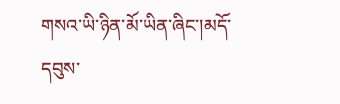གསའ་ཡི་ཉིན་མོ་ཡིན་ཞིང་།མདོ་དབུས་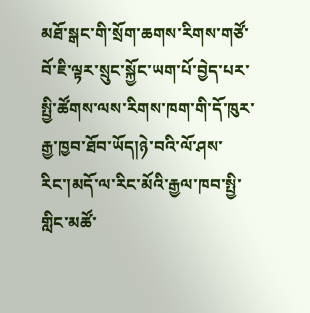མཐོ་སྒང་གི་སྲོག་ཆགས་རིགས་གཙོ་བོ་ཇི་ལྟར་སྲུང་སྐྱོང་ཡག་པོ་བྱེད་པར་སྤྱི་ཚོགས་ལས་རིགས་ཁག་གི་དོ་ཁུར་རྒྱ་ཁྱབ་ཐོབ་ཡོད།ཉེ་བའི་ལོ་ཤས་རིང་།མདོ་ལ་རིང་མོའི་རྒྱལ་ཁབ་སྤྱི་གླིང་མཚོ་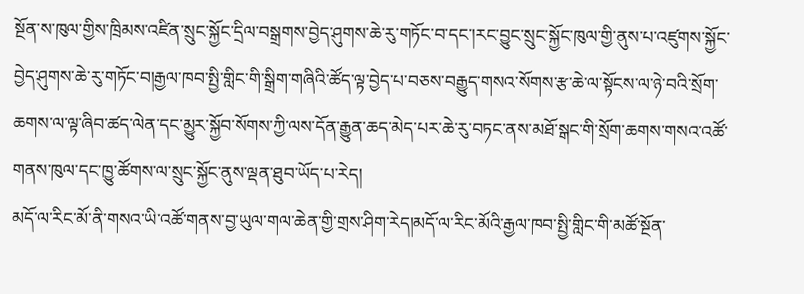སྔོན་ས་ཁུལ་གྱིས་ཁྲིམས་འཛིན་སྲུང་སྐྱོང་དྲིལ་བསྒྲགས་བྱེད་ཤུགས་ཆེ་རུ་གཏོང་བ་དང་།རང་བྱུང་སྲུང་སྐྱོང་ཁུལ་གྱི་ནུས་པ་འཛུགས་སྐྱོང་བྱེད་ཤུགས་ཆེ་རུ་གཏོང་བ།རྒྱལ་ཁབ་སྤྱི་གླིང་གི་སྒྲིག་གཞིའི་ཚོད་ལྟ་བྱེད་པ་བཅས་བརྒྱུད་གསའ་སོགས་རྩ་ཆེ་ལ་སྟོངས་ལ་ཉེ་བའི་སྲོག་ཆགས་ལ་ལྟ་ཞིབ་ཚད་ལེན་དང་མྱུར་སྐྱོབ་སོགས་ཀྱི་ལས་དོན་རྒྱུན་ཆད་མེད་པར་ཆེ་རུ་བཏང་ནས་མཐོ་སྒང་གི་སྲོག་ཆགས་གསའ་འཚོ་གནས་ཁུལ་དང་ཁྱུ་ཚོགས་ལ་སྲུང་སྐྱོང་ནུས་ལྡན་ཐུབ་ཡོད་པ་རེད།
མདོ་ལ་རིང་མོ་ནི་གསའ་ཡི་འཚོ་གནས་བྱ་ཡུལ་གལ་ཆེན་གྱི་གྲས་ཤིག་རེད།མདོ་ལ་རིང་མོའི་རྒྱལ་ཁབ་སྤྱི་གླིང་གི་མཚོ་སྔོན་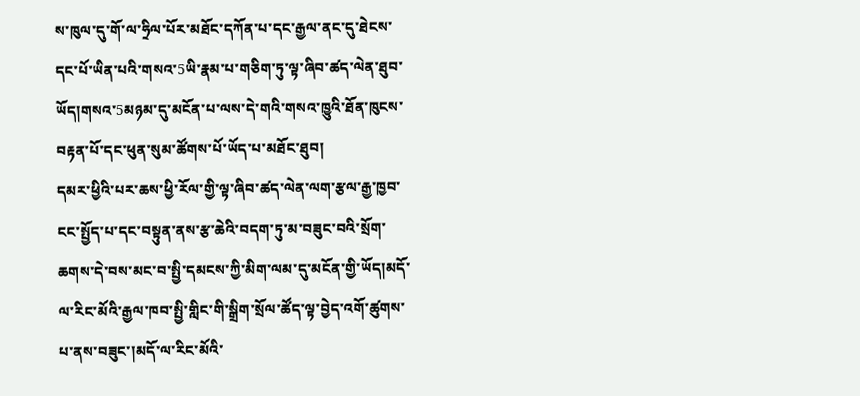ས་ཁུལ་དུ་གོ་ལ་ཧྲིལ་པོར་མཐོང་དཀོན་པ་དང་རྒྱལ་ནང་དུ་ཐེངས་དང་པོ་ཡིན་པའི་གསའ་5ཡི་རྣམ་པ་གཅིག་ཏུ་ལྟ་ཞིབ་ཚད་ལེན་ཐུབ་ཡོད།གསའ་5མཉམ་དུ་མངོན་པ་ལས་དེ་གའི་གསའ་ཁྱུའི་ཐོན་ཁུངས་བརྟན་པོ་དང་ཕུན་སུམ་ཚོགས་པོ་ཡོད་པ་མཐོང་ཐུབ།
དམར་ཕྱིའི་པར་ཆས་ཕྱི་རོལ་གྱི་ལྟ་ཞིབ་ཚད་ལེན་ལག་རྩལ་རྒྱ་ཁྱབ་ངང་སྤྱོད་པ་དང་བསྟུན་ནས་རྩ་ཆེའི་བདག་ཏུ་མ་བཟུང་བའི་སྲོག་ཆགས་དེ་བས་མང་བ་སྤྱི་དམངས་ཀྱི་མིག་ལམ་དུ་མངོན་གྱི་ཡོད།མདོ་ལ་རིང་མོའི་རྒྱལ་ཁབ་སྤྱི་གླིང་གི་སྒྲིག་སྲོལ་ཚོད་ལྟ་བྱེད་འགོ་ཚུགས་པ་ནས་བཟུང་།མདོ་ལ་རིང་མོའི་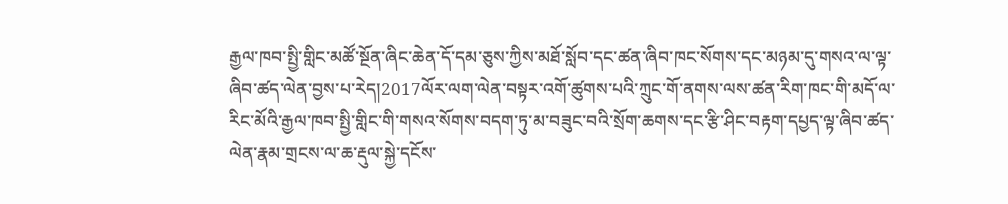རྒྱལ་ཁབ་སྤྱི་གླིང་མཚོ་སྔོན་ཞིང་ཆེན་དོ་དམ་ཅུས་ཀྱིས་མཐོ་སློབ་དང་ཚན་ཞིབ་ཁང་སོགས་དང་མཉམ་དུ་གསའ་ལ་ལྟ་ཞིབ་ཚད་ལེན་བྱས་པ་རེད།2017ལོར་ལག་ལེན་བསྟར་འགོ་ཚུགས་པའི་ཀྲུང་གོ་ནགས་ལས་ཚན་རིག་ཁང་གི་མདོ་ལ་རིང་མོའི་རྒྱལ་ཁབ་སྤྱི་གླིང་གི་གསའ་སོགས་བདག་ཏུ་མ་བཟུང་བའི་སྲོག་ཆགས་དང་རྩི་ཤིང་བརྟག་དཔྱད་ལྟ་ཞིབ་ཚད་ལེན་རྣམ་གྲངས་ལ་ཆ་རྡུལ་སྐྱེ་དངོས་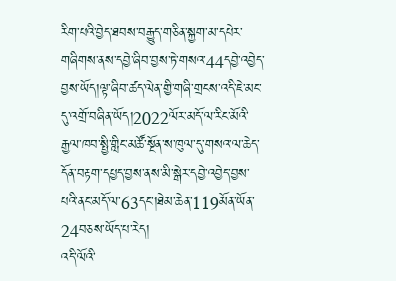རིག་པའི་བྱེད་ཐབས་བརྒྱུད་གཅིན་སྐྱག་མ་དཔེར་གཞིགས་ནས་དབྱེ་ཞིབ་བྱས་ཏེ་གསའ་44དབྱེ་འབྱེད་བྱས་ཡོད།ལྟ་ཞིབ་ཚད་ལེན་གྱི་གཞི་གྲངས་འདི་ཇེ་མང་དུ་འགྲོ་བཞིན་ཡོད།2022ལོར་མདོ་ལ་རིང་མོའི་རྒྱལ་ཁབ་སྤྱི་གླིང་མཚོ་སྔོན་ས་ཁུལ་དུ་གསའ་ལ་ཆེད་དོན་བརྟག་དཔྱད་བྱས་ནས་མི་སྒེར་དབྱེ་འབྱེད་བྱས་པའི་ནང་མདོ་ལ་63དང་།ཐེམ་ཆེན་119མོན་ཡོན་24བཅས་ཡོད་པ་རེད།
འདི་ལོའི་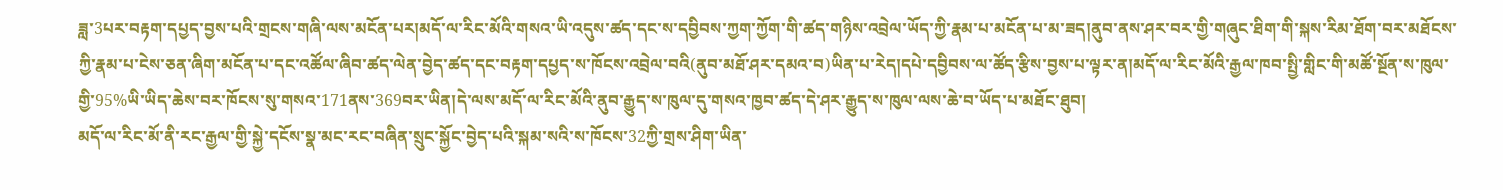ཟླ་3པར་བརྟག་དཔྱད་བྱས་པའི་གྲངས་གཞི་ལས་མངོན་པར།མདོ་ལ་རིང་མོའི་གསའ་ཡི་འདུས་ཚད་དང་ས་དབྱིབས་ཀྱག་ཀྱོག་གི་ཚད་གཉིས་འབྲེལ་ཡོད་ཀྱི་རྣམ་པ་མངོན་པ་མ་ཟད།ནུབ་ནས་ཤར་བར་གྱི་གཞུང་ཐིག་གི་སྐས་རིམ་ཐོག་བར་མཐོངས་ཀྱི་རྣམ་པ་ངེས་ཅན་ཞིག་མངོན་པ་དང་འཚོལ་ཞིབ་ཚད་ལེན་བྱེད་ཚད་དང་བརྟག་དཔྱད་ས་ཁོངས་འབྲེལ་བའི(ནུབ་མཐོ་ཤར་དམའ་བ)ཡིན་པ་རེད།དཔེ་དབྱིབས་ལ་ཚོད་རྩིས་བྱས་པ་ལྟར་ན།མདོ་ལ་རིང་མོའི་རྒྱལ་ཁབ་སྤྱི་གླིང་གི་མཚོ་སྔོན་ས་ཁུལ་གྱི་95%ཡི་ཡིད་ཆེས་བར་ཁོངས་སུ་གསའ་171ནས་369བར་ཡིན།དེ་ལས་མདོ་ལ་རིང་མོའི་ནུབ་རྒྱུད་ས་ཁུལ་དུ་གསའ་ཁྱབ་ཚད་དེ་ཤར་རྒྱུད་ས་ཁུལ་ལས་ཆེ་བ་ཡོད་པ་མཐོང་ཐུབ།
མདོ་ལ་རིང་མོ་ནི་རང་རྒྱལ་གྱི་སྐྱེ་དངོས་སྣ་མང་རང་བཞིན་སྲུང་སྐྱོང་བྱེད་པའི་སྐམ་སའི་ས་ཁོངས་32ཀྱི་གྲས་ཤིག་ཡིན་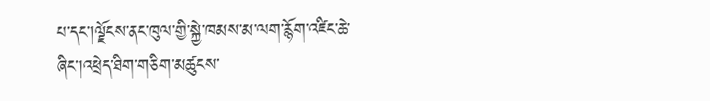པ་དང་།ལྗོངས་ནང་ཁུལ་གྱི་སྐྱེ་ཁམས་མ་ལག་རྙོག་འཛིང་ཆེ་ཞིང་།འཕྲེད་ཐིག་གཅིག་མཚུངས་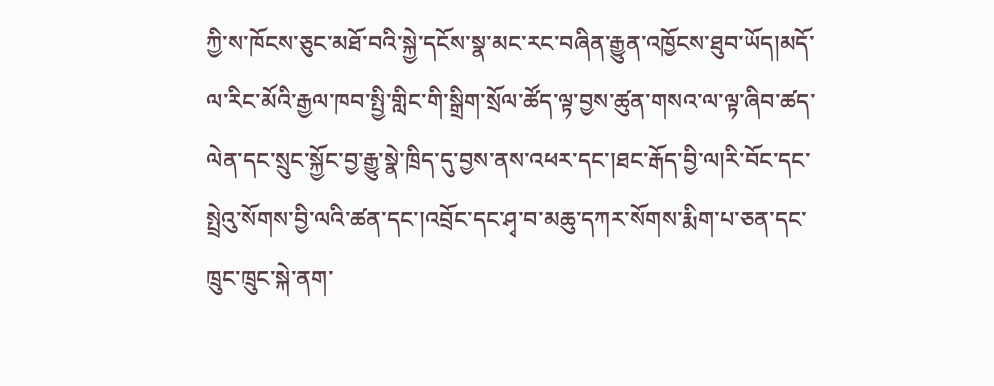ཀྱི་ས་ཁོངས་ཅུང་མཐོ་བའི་སྐྱེ་དངོས་སྣ་མང་རང་བཞིན་རྒྱུན་འཁྱོངས་ཐུབ་ཡོད།མདོ་ལ་རིང་མོའི་རྒྱལ་ཁབ་སྤྱི་གླིང་གི་སྒྲིག་སྲོལ་ཚོད་ལྟ་བྱས་ཚུན་གསའ་ལ་ལྟ་ཞིབ་ཚད་ལེན་དང་སྲུང་སྐྱོང་བྱ་རྒྱུ་སྣེ་ཁྲིད་དུ་བྱས་ནས་འཕར་དང་།ཐང་རྒོད་བྱི་ལ།རི་བོང་དང་སྤྲེའུ་སོགས་བྱི་ལའི་ཚན་དང་།འབྲོང་དང་ཤྭ་བ་མཆུ་དཀར་སོགས་རྨིག་པ་ཅན་དང་ཁྲུང་ཁྲུང་སྐེ་ནག་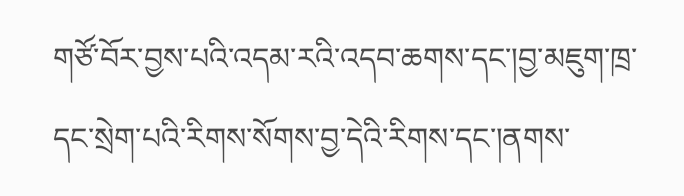གཙོ་བོར་བྱས་པའི་འདམ་རའི་འདབ་ཆགས་དང་།བྱ་མཇུག་ཁྲ་དང་སྲེག་པའི་རིགས་སོགས་བྱ་དེའི་རིགས་དང་།ནགས་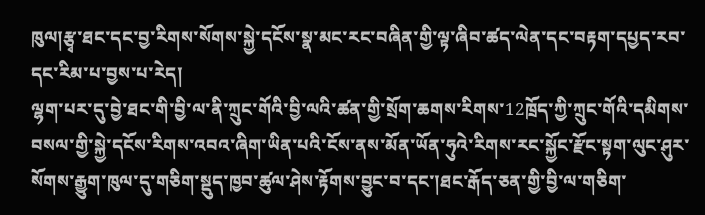ཁུལ།རྩྭ་ཐང་དང་བྱ་རིགས་སོགས་སྐྱེ་དངོས་སྣ་མང་རང་བཞིན་གྱི་ལྟ་ཞིབ་ཚད་ལེན་དང་བརྟག་དཔྱད་རབ་དང་རིམ་པ་བྱས་པ་རེད།
ལྷག་པར་དུ་བྱེ་ཐང་གི་བྱི་ལ་ནི་ཀྲུང་གོའི་བྱི་ལའི་ཚན་གྱི་སྲོག་ཆགས་རིགས་12ཁྲོད་ཀྱི་ཀྲུང་གོའི་དམིགས་བསལ་གྱི་སྐྱེ་དངོས་རིགས་འབའ་ཞིག་ཡིན་པའི་ངོས་ནས་མོན་ཡོན་ཧུའེ་རིགས་རང་སྐྱོང་རྫོང་སྟག་ལུང་ཤུར་སོགས་རྒྱུག་ཁུལ་དུ་གཅིག་སྡུད་ཁྱབ་ཚུལ་ཤེས་རྟོགས་བྱུང་བ་དང་།ཐང་རྒོད་ཅན་གྱི་བྱི་ལ་གཅིག་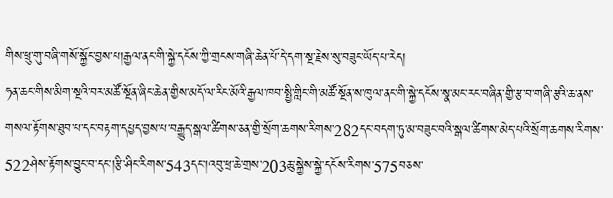གིས་ཕྲུ་གུ་བཞི་གསོ་སྐྱོང་བྱས་པ།རྒྱལ་ནང་གི་སྐྱེ་དངོས་ཀྱི་གྲངས་གཞི་ཆེན་པོ་དེ་དག་སྔ་རྗེས་སུ་བཟུང་ཡོད་པ་རེད།
ཧན་ཆང་གིས་མིག་སྔའི་བར་མཚོ་སྔོན་ཞིང་ཆེན་གྱིས་མདོ་ལ་རིང་མོའི་རྒྱལ་ཁབ་སྤྱི་གླིང་གི་མཚོ་སྔོན་ས་ཁུལ་ནང་གི་སྐྱེ་དངོས་སྣ་མང་རང་བཞིན་གྱི་རྩ་བ་གཞི་རྩའི་ཆ་ནས་གསལ་རྟོགས་ཐུབ་པ་དང་བརྟག་དཔྱད་བྱས་པ་བརྒྱུད་སྒལ་ཚིགས་ཅན་གྱི་སྲོག་ཆགས་རིགས་282དང་བདག་ཏུ་མ་བཟུང་བའི་སྒལ་ཚིགས་མེད་པའི་སྲོག་ཆགས་རིགས་522ཤེས་རྟོགས་བྱུང་བ་དང་།རྩི་ཤིང་རིགས་543དང་།འབུ་ཕྲ་ཆེ་གྲས་203ཆུ་སྐྱེས་སྐྱེ་དངོས་རིགས་575བཅས་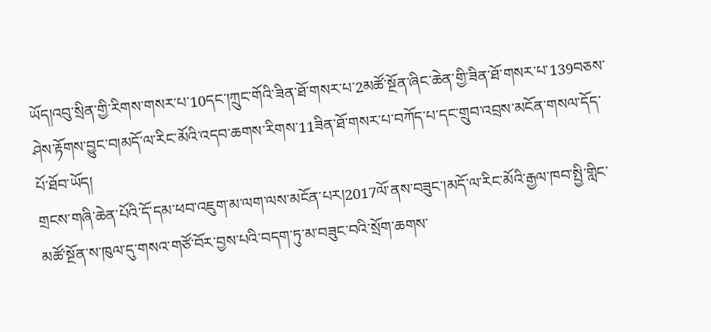ཡོད།འབུ་སྲིན་གྱི་རིགས་གསར་པ་10དང་།ཀྲུང་གོའི་ཟིན་ཐོ་གསར་པ་2མཚོ་སྔོན་ཞིང་ཆེན་གྱི་ཟིན་ཐོ་གསར་པ་139བཅས་ཤེས་རྟོགས་བྱུང་བ།མདོ་ལ་རིང་མོའི་འདབ་ཆགས་རིགས་11ཟིན་ཐོ་གསར་པ་བཀོད་པ་དང་གྲུབ་འབྲས་མངོན་གསལ་དོད་པོ་ཐོབ་ཡོད།
གྲངས་གཞི་ཆེན་པོའི་དོ་དམ་ཕབ་འཇུག་མ་ལག་ལས་མངོན་པར།2017ལོ་ནས་བཟུང་།མདོ་ལ་རིང་མོའི་རྒྱལ་ཁབ་སྤྱི་གླིང་མཚོ་སྔོན་ས་ཁུལ་དུ་གསའ་གཙོ་བོར་བྱས་པའི་བདག་ཏུ་མ་བཟུང་བའི་སྲོག་ཆགས་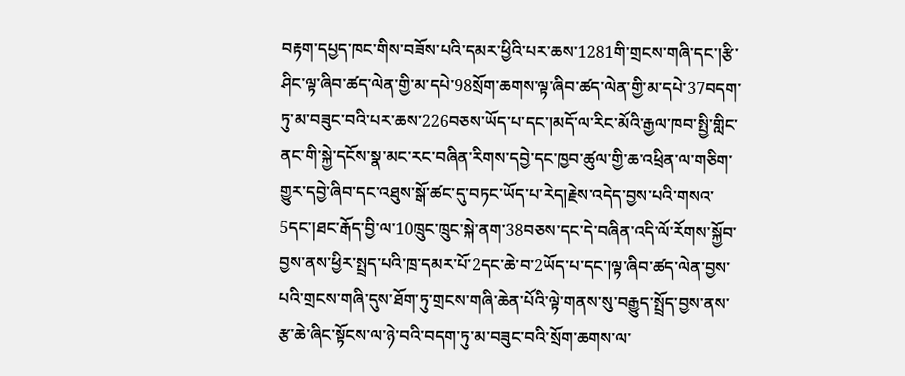བརྟག་དཔྱད་ཁང་གིས་བཟོས་པའི་དམར་ཕྱིའི་པར་ཆས་1281གི་གྲངས་གཞི་དང་།རྩི་ཤིང་ལྟ་ཞིབ་ཚད་ལེན་གྱི་མ་དཔེ་98སྲོག་ཆགས་ལྟ་ཞིབ་ཚད་ལེན་གྱི་མ་དཔེ་37བདག་ཏུ་མ་བཟུང་བའི་པར་ཆས་226བཅས་ཡོད་པ་དང་།མདོ་ལ་རིང་མོའི་རྒྱལ་ཁབ་སྤྱི་གླིང་ནང་གི་སྐྱེ་དངོས་སྣ་མང་རང་བཞིན་རིགས་དབྱེ་དང་ཁྱབ་ཚུལ་གྱི་ཆ་འཕྲིན་ལ་གཅིག་གྱུར་དབྱེ་ཞིབ་དང་འཐུས་སྒོ་ཚང་དུ་བཏང་ཡོད་པ་རེད།རྗེས་འདེད་བྱས་པའི་གསའ་5དང་།ཐང་རྒོད་བྱི་ལ་10ཁྲུང་ཁྲུང་སྐེ་ནག་38བཅས་དང་དེ་བཞིན་འདི་ལོ་རོགས་སྐྱོབ་བྱས་ནས་ཕྱིར་སྤྲད་པའི་ཁྲ་དམར་པོ་2དང་ཆེ་བ་2ཡོད་པ་དང་།ལྟ་ཞིབ་ཚད་ལེན་བྱས་པའི་གྲངས་གཞི་དུས་ཐོག་ཏུ་གྲངས་གཞི་ཆེན་པོའི་ལྟེ་གནས་སུ་བརྒྱུད་སྤྲོད་བྱས་ནས་རྩ་ཆེ་ཞིང་སྟོངས་ལ་ཉེ་བའི་བདག་ཏུ་མ་བཟུང་བའི་སྲོག་ཆགས་ལ་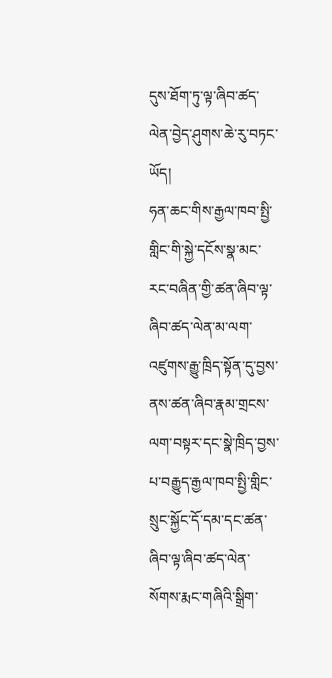དུས་ཐོག་ཏུ་ལྟ་ཞིབ་ཚད་ལེན་བྱེད་ཤུགས་ཆེ་རུ་བཏང་ཡོད།
ཧན་ཆང་གིས་རྒྱལ་ཁབ་སྤྱི་གླིང་གི་སྐྱེ་དངོས་སྣ་མང་རང་བཞིན་གྱི་ཚན་ཞིབ་ལྟ་ཞིབ་ཚད་ལེན་མ་ལག་འཛུགས་རྒྱུ་ཁྲིད་སྟོན་དུ་བྱས་ནས་ཚན་ཞིབ་རྣམ་གྲངས་ལག་བསྟར་དང་སྣེ་ཁྲིད་བྱས་པ་བརྒྱུད་རྒྱལ་ཁབ་སྤྱི་གླིང་སྲུང་སྐྱོང་དོ་དམ་དང་ཚན་ཞིབ་ལྟ་ཞིབ་ཚད་ལེན་སོགས་རྨང་གཞིའི་སྒྲིག་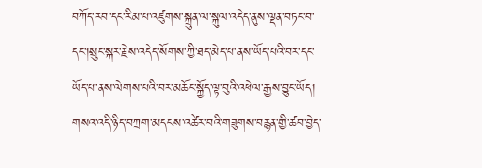བཀོད་རབ་དང་རིམ་པ་འཛུགས་སྐྲུན་ལ་སྐུལ་འདེད་ནུས་ལྡན་བཏང་བ་དང་།སྲུང་སྐར་རྗེས་འདེད་སོགས་ཀྱི་ཐད་མེད་པ་ནས་ཡོད་པའི་བར་དང་ཡོད་པ་ནས་ལེགས་པའི་བར་མཆོང་སྐྱོད་ལྟ་བུའི་འཕེལ་རྒྱས་བྱུང་ཡོད།
གསའ་འདི་ཉིད་བཀྲག་མདངས་འཚེར་བའི་གཟུགས་བརྙན་གྱི་ཚབ་བྱེད་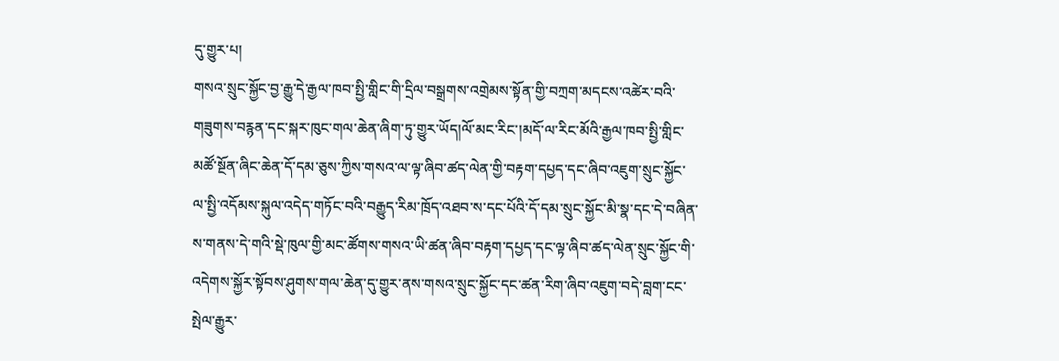དུ་གྱུར་པ།
གསའ་སྲུང་སྐྱོང་བྱ་རྒྱུ་དེ་རྒྱལ་ཁབ་སྤྱི་གླིང་གི་དྲིལ་བསྒྲགས་འགྲེམས་སྟོན་གྱི་བཀྲག་མདངས་འཚེར་བའི་གཟུགས་བརྙན་དང་སྐར་ཁུང་གལ་ཆེན་ཞིག་ཏུ་གྱུར་ཡོད།ལོ་མང་རིང་།མདོ་ལ་རིང་མོའི་རྒྱལ་ཁབ་སྤྱི་གླིང་མཚོ་སྔོན་ཞིང་ཆེན་དོ་དམ་ཅུས་ཀྱིས་གསའ་ལ་ལྟ་ཞིབ་ཚད་ལེན་གྱི་བརྟག་དཔྱད་དང་ཞིབ་འཇུག་སྲུང་སྐྱོང་ལ་སྤྱི་འདོམས་སྐུལ་འདེད་གཏོང་བའི་བརྒྱུད་རིམ་ཁྲོད་འཐབ་ས་དང་པོའི་དོ་དམ་སྲུང་སྐྱོང་མི་སྣ་དང་དེ་བཞིན་ས་གནས་དེ་གའི་སྡེ་ཁུལ་གྱི་མང་ཚོགས་གསའ་ཡི་ཚན་ཞིབ་བརྟག་དཔྱད་དང་ལྟ་ཞིབ་ཚད་ལེན་སྲུང་སྐྱོང་གི་འདེགས་སྐྱོར་སྟོབས་ཤུགས་གལ་ཆེན་དུ་གྱུར་ནས་གསའ་སྲུང་སྐྱོང་དང་ཚན་རིག་ཞིབ་འཇུག་བདེ་བླག་ངང་སྤེལ་རྒྱུར་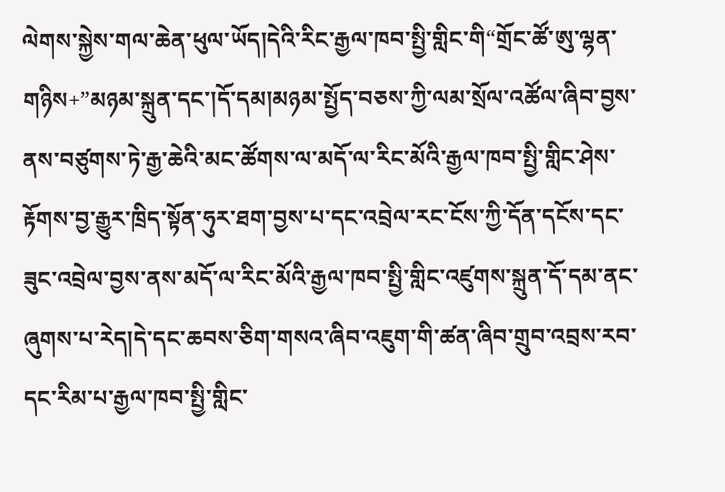ལེགས་སྐྱེས་གལ་ཆེན་ཕུལ་ཡོད།དེའི་རིང་རྒྱལ་ཁབ་སྤྱི་གླིང་གི“གྲོང་ཚོ་ཨུ་ལྷན་གཉིས+”མཉམ་སྐྲུན་དང་།དོ་དམ།མཉམ་སྤྱོད་བཅས་ཀྱི་ལམ་སྲོལ་འཚོལ་ཞིབ་བྱས་ནས་བཙུགས་ཏེ་རྒྱ་ཆེའི་མང་ཚོགས་ལ་མདོ་ལ་རིང་མོའི་རྒྱལ་ཁབ་སྤྱི་གླིང་ཤེས་རྟོགས་བྱ་རྒྱུར་ཁྲིད་སྟོན་ཧུར་ཐག་བྱས་པ་དང་འབྲེལ་རང་ངོས་ཀྱི་དོན་དངོས་དང་ཟུང་འབྲེལ་བྱས་ནས་མདོ་ལ་རིང་མོའི་རྒྱལ་ཁབ་སྤྱི་གླིང་འཛུགས་སྐྲུན་དོ་དམ་ནང་ཞུགས་པ་རེད།དེ་དང་ཆབས་ཅིག་གསའ་ཞིབ་འཇུག་གི་ཚན་ཞིབ་གྲུབ་འབྲས་རབ་དང་རིམ་པ་རྒྱལ་ཁབ་སྤྱི་གླིང་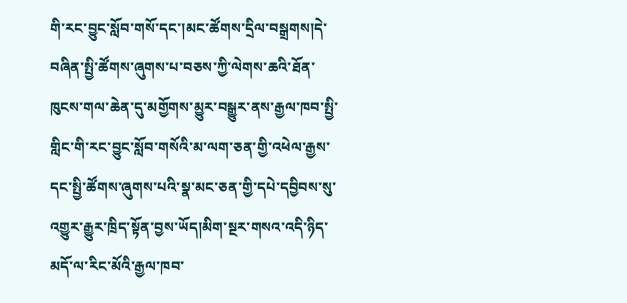གི་རང་བྱུང་སློབ་གསོ་དང་།མང་ཚོགས་དྲིལ་བསྒྲགས།དེ་བཞིན་སྤྱི་ཚོགས་ཞུགས་པ་བཅས་ཀྱི་ལེགས་ཆའི་ཐོན་ཁུངས་གལ་ཆེན་དུ་མགྱོགས་མྱུར་བསྒྱུར་ནས་རྒྱལ་ཁབ་སྤྱི་གླིང་གི་རང་བྱུང་སློབ་གསོའི་མ་ལག་ཅན་གྱི་འཕེལ་རྒྱས་དང་སྤྱི་ཚོགས་ཞུགས་པའི་སྣ་མང་ཅན་གྱི་དཔེ་དབྱིབས་སུ་འགྱུར་རྒྱུར་ཁྲིད་སྟོན་བྱས་ཡོད།མིག་སྔར་གསའ་འདི་ཉིད་མདོ་ལ་རིང་མོའི་རྒྱལ་ཁབ་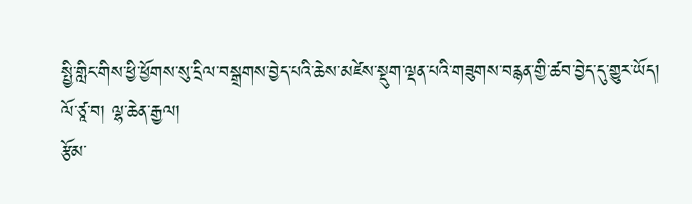སྤྱི་གླིང་གིས་ཕྱི་ཕྱོགས་སུ་དྲིལ་བསྒྲགས་བྱེད་པའི་ཆེས་མཛེས་སྡུག་ལྡན་པའི་གཟུགས་བརྙན་གྱི་ཚབ་བྱེད་དུ་གྱུར་ཡོད།
ལོ་ཙཱ་བ། ལྷ་ཆེན་རྒྱལ།
རྩོམ་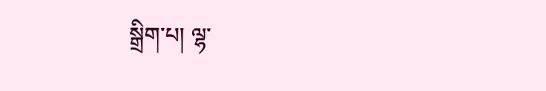སྒྲིག་པ། ལྷ་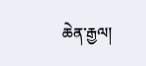ཆེན་རྒྱལ།